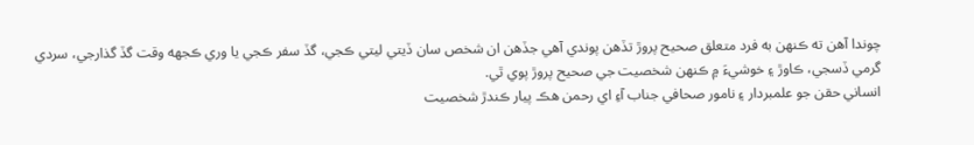چوندا آهن ته ڪنهن به فرد متعلق صحيح پروڙ تڏهن پوندي آهي جڏهن ان شخص سان ڏيتي ليتي ڪجي، گڏ سفر ڪجي يا وري ڪجهه وقت گڏ گذارجي، سردي گرمي ڏسجي، ڪاوڙ ۽ خوشيءَ ۾ ڪنهن شخصيت جي صحيح پروڙ پوي ٿي.
انساني حقن جو علمبردار ۽ نامور صحافي جناب آءِ اي رحمن هڪ پيار ڪندڙ شخصيت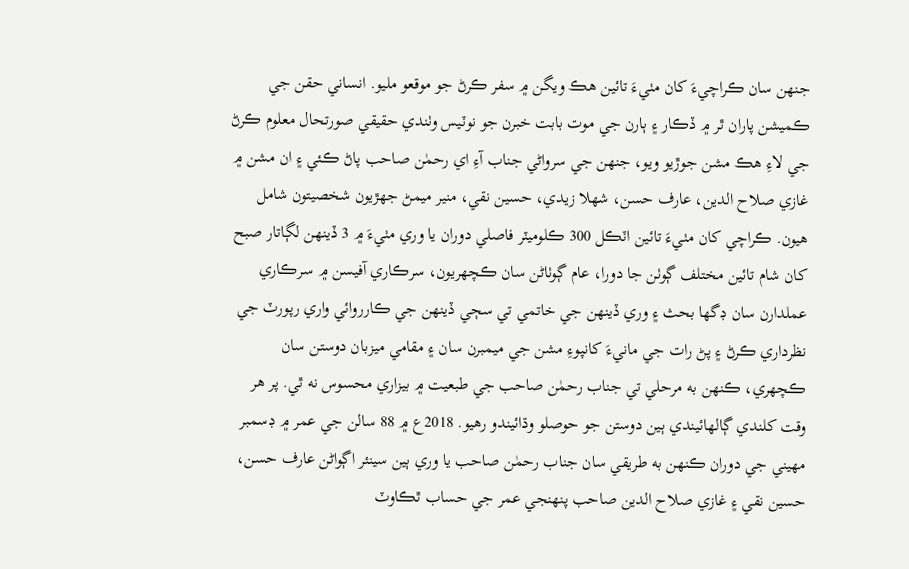جنهن سان ڪراچيءَ کان مٺيءَ تائين هڪ ويگن ۾ سفر ڪرڻ جو موقعو مليو. انساني حقن جي ڪميشن پاران ٿر ۾ ڏڪار ۽ ٻارن جي موت بابت خبرن جو نوٽيس وٺندي حقيقي صورتحال معلوم ڪرڻ جي لاءِ هڪ مشن جوڙيو ويو، جنهن جي سرواڻي جناب آءِ اي رحمٰن صاحب پاڻ ڪئي ۽ ان مشن ۾ غازي صلاح الدين، عارف حسن، شهلا زيدي، حسين نقي، منير ميمڻ جهڙيون شخصيتون شامل هيون. ڪراچي کان مٺيءَ تائين اٽڪل 300 ڪلوميٽر فاصلي دوران يا وري مٺيءَ ۾ 3 ڏينهن لڳاتار صبح کان شام تائين مختلف ڳوٺن جا دورا، عام ڳوٺاڻن سان ڪچهريون، سرڪاري آفيسن ۾ سرڪاري عملدارن سان ڊگها بحث ۽ وري ڏينهن جي خاتمي تي سڄي ڏينهن جي ڪارروائي واري رپورٽ جي نظرداري ڪرڻ ۽ پڻ رات جي مانيءَ کانپوءِ مشن جي ميمبرن سان ۽ مقامي ميزبان دوستن سان ڪچهري، ڪنهن به مرحلي تي جناب رحمٰن صاحب جي طبعيت ۾ بيزاري محسوس نه ٿي. پر هر وقت کلندي ڳالهائيندي ٻين دوستن جو حوصلو وڌائيندو رهيو. 2018ع ۾ 88 سالن جي عمر ۾ ڊسمبر مهيني جي دوران ڪنهن به طريقي سان جناب رحمٰن صاحب يا وري ٻين سينئر اڳواڻن عارف حسن، حسين نقي ۽ غازي صلاح الدين صاحب پنهنجي عمر جي حساب ٿڪاوٽ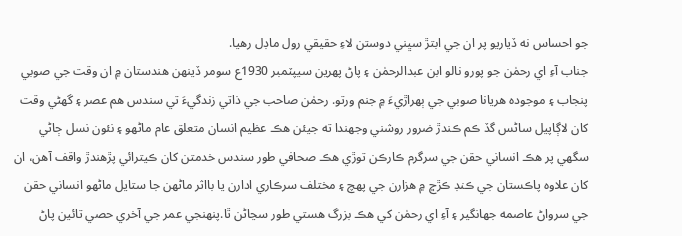جو احساس نه ڏياريو پر ان جي ابتڙ سڀني دوستن لاءِ حقيقي رول ماڊل رهيا.
جناب آءِ اي رحمٰن جو پورو نالو ابن عبدالرحمٰن ۽ پاڻ پهرين سيپٽمبر 1930ع سومر ڏينهن هندستان ۾ ان وقت جي صوبي پنجاب ۽ موجوده هريانا صوبي جي ٻهراڙيءَ ۾ جنم ورتو. رحمٰن صاحب جي ذاتي زندگيءَ تي سندس هم عصر ۽ گهڻي وقت کان لاڳاپيل ساڻس گڏ ڪم ڪندڙ ضرور روشني وجهندا ته جيئن هڪ عظيم انسان متعلق عام ماڻهو ۽ نئون نسل ڄاڻي سگهي پر هڪ انساني حقن جي سرگرم ڪارڪن توڙي هڪ صحافي طور سندس خدمتن کان ڪيترائي پڙهندڙ واقف آهن، ان کان علاوه پاڪستان جي ڪنڊ ڪڙڇ ۾ هزارن جي پهچ ۽ مختلف سرڪاري ادارن يا بااثر ماڻهن جا ستايل ماڻهو انساني حقن جي سرواڻ عاصمه جهانگير ۽ آءِ اي رحمٰن کي هڪ بزرگ هستي طور سڃاڻن ٿا.پنهنجي عمر جي آخري حصي تائين پاڻ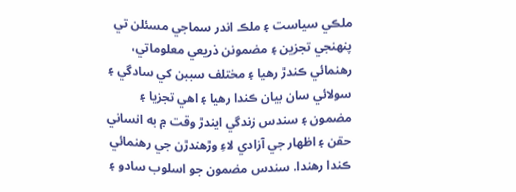ملڪي سياست ۽ ملڪ اندر سماجي مسئلن تي پنهنجي تجزين ۽ مضمونن ذريعي معلوماتي، رهنمائي ڪندڙ رهيا ۽ مختلف سببن کي سادگي ۽ سولائي سان بيان ڪندا رهيا ۽ اهي تجزيا ۽ مضمون ۽ سندس زندگي ايندڙ وقت ۾ به انساني حقن ۽ اظهار جي آزادي لاءِ وڙهندڙن جي رهنمائي ڪندا رهندا. سندس مضمون جو اسلوب سادو ۽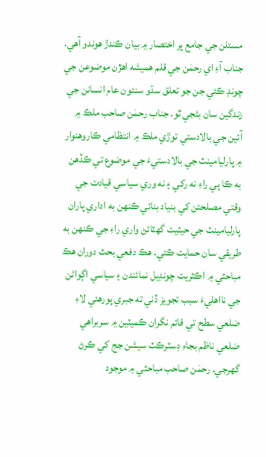مسئلن جي جامع پر اختصار ۾ بيان ڪندڙ هوندو آهي. جناب آءِ اي رحمٰن جي قلم هميشه اهڙن موضوعن جي چونڊ ڪئي جن جو تعلق سڌو سنئون عام انسانن جي زندگين سان بڻجي ٿو. جناب رحمٰن صاحب ملڪ ۾ آئين جي بالادستي توڙي ملڪ ۾ انتظامي ڪاروهنوار ۾ پارليامينٽ جي بالادستيءَ جي موضوع تي ڪڏهن به ڪا ٻي راءِ نه رکي ۽ نه وري سياسي قيادت جي وقتي مصلحتن کي بنياد بنائي ڪنهن به اداري پاران پارليامينٽ جي حيثيت گهٽائڻ واري راءِ جي ڪنهن به طريقي سان حمايت ڪئي. هڪ دفعي بحث دوران هڪ مباحثي ۾ اڪثريت چونڊيل نمائندن ۽ سياسي اڳواڻن جي نااهليءَ سبب تجويز ڏني ته جبري پورهئي لاءِ ضلعي سطح تي قائم نگران ڪميٽين ۾ سربراهي ضلعي ناظم بجاءِ ڊسٽرڪٽ سيشن جج کي ڪرڻ گهرجي. رحمٰن صاحب مباحثي ۾ موجود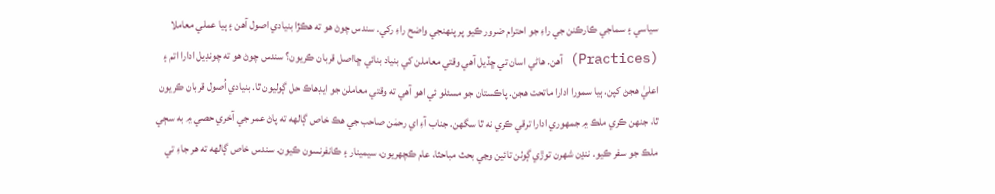سياسي ۽ سماجي ڪارڪنن جي راءِ جو احترام ضرور ڪيو پر پنهنجي واضح راءِ رکي. سندس چوڻ هو ته هڪڙا بنيادي اصول آهن ۽ ٻيا عملي معاملا (Practices) آهن. هاڻي اسان تي ڇڏيل آهي وقتي معاملن کي بنياد بنائي ڇااصل قربان ڪريون؟ سندس چوڻ هو ته چونڊيل ادارا اتم ۽ اعليٰ هجڻ کپن. ٻيا سمورا ادارا ماتحت هجن. پاڪستان جو مسئلو ئي اهو آهي ته وقتي معاملن جو ايڊهاڪ حل ڳوليون ٿا. بنيادي اُصول قربان ڪريون ٿا، جنهن ڪري ملڪ ۾ جمهوري ادارا ترقي ڪري نه ٿا سگهن. جناب آءِ اي رحمٰن صاحب جي هڪ خاص ڳالهه ته پاڻ عمر جي آخري حصي ۾ به سڄي ملڪ جو سفر ڪيو. ننڍن شهرن توڙي ڳوٺن تائين وڃي بحث مباحثا، عام ڪچهريون، سيمينار ۽ ڪانفرنسون ڪيون. سندس خاص ڳالهه ته هر جاءِ تي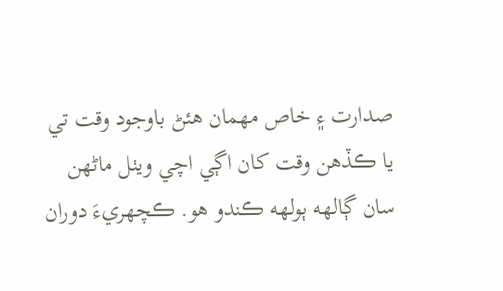صدارت ۽ خاص مهمان هئڻ باوجود وقت تي يا ڪڏهن وقت کان اڳي اچي ويٺل ماڻهن سان ڳالهه ٻولهه ڪندو هو. ڪچهريءَ دوران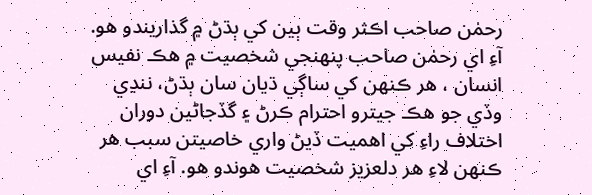رحمٰن صاحب اڪثر وقت ٻين کي ٻڌڻ ۾ گذاريندو هو. آءِ اي رحمٰن صاحب پنهنجي شخصيت ۾ هڪ نفيس انسان ، هر ڪنهن کي ساڳي ڌيان سان ٻڌڻ، ننڍي وڏي جو هڪ جيترو احترام ڪرڻ ۽ گڏجاڻين دوران اختلاف راءِ کي اهميت ڏيڻ واري خاصيتن سبب هر ڪنهن لاءِ هر دلعزيز شخصيت هوندو هو. آءِ اي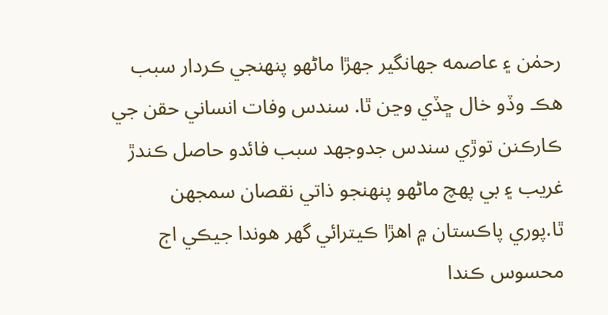رحمٰن ۽ عاصمه جهانگير جهڙا ماڻهو پنهنجي ڪردار سبب هڪ وڏو خال ڇڏي وڃن ٿا. سندس وفات انساني حقن جي ڪارڪنن توڙي سندس جدوجهد سبب فائدو حاصل ڪندڙ غريب ۽ بي پهچ ماڻهو پنهنجو ذاتي نقصان سمجهن ٿا.پوري پاڪستان ۾ اهڙا ڪيترائي گهر هوندا جيڪي اڄ محسوس ڪندا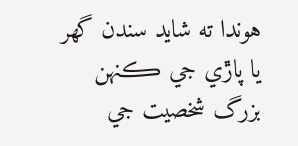هوندا ته شايد سندن گهر يا پاڙي جي ڪنهن بزرگ شخصيت جي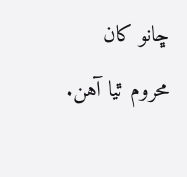ڇانو کان محروم ٿيا آهن.